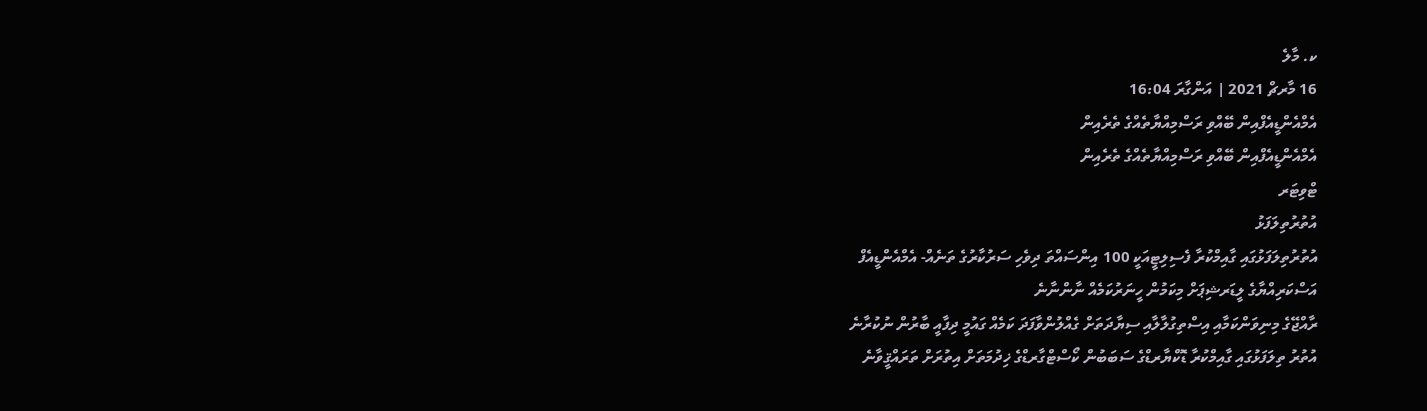ކ. މާލެ
16 މާރޗް 2021 | އަންގާރަ 16:04
އެމްއެންޑީއެފްއިން ބޭއްވި ރަސްމިއްޔާތެއްގެ ތެރެއިން
އެމްއެންޑީއެފްއިން ބޭއްވި ރަސްމިއްޔާތެއްގެ ތެރެއިން
ޓްވިޓަރ
އުތުރުތިލަފަޅު
އުތުރުތިލަފަޅުގައި ގާއިމްކުރާ ފެސިލިޓީއަކީ 100 އިންސައްތަ ދިވެހި ސަރުކާރުގެ ތަނެއް- އެމްއެންޑީއެފް
އަސްކަރިއްޔާގެ ލީޑަރޝިޕަށް މިކަމުން ހީނަރުކަމެއް ނާންނާނެ
ރާއްޖޭގެ މިނިވަންކަމާއި އިސްތިގުލާލާއި ސިޔާދަތަށް ގެއްލުންވާފަދަ ކަމެއް ގައުމީ ދިފާއީ ބާރުން ނުކުރާނެ
އުތުރު ތިލަފަޅުގައި ގާއިމްކުރާ ޑޮކްޔާރޑްގެ ސަބަބުން ކޯސްޓްގާރޑްގެ ޚިދުމަތަށް އިތުރަށް ތަރައްޤީވާނެ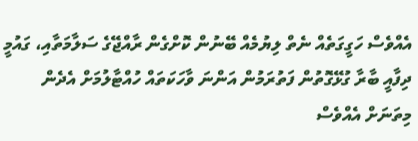އެއްވެސް ހަގީގަތެއް ނެތް ލިޔުމެއް ބޭނުން ކޮށްގެން ރާއްޖޭގެ ސަލާމަތާއި، ގައުމީ ދިފާއީ ބާރާ ގުޅޭގޮތުން ފަތުރަމުން އަންނަ ވާހަކަތައް ހުއްޓާލުމަށް އެދެން
މިތަނަށް އެއްވެސް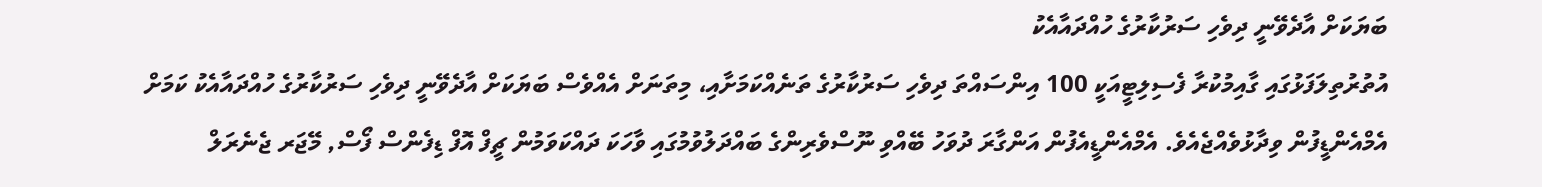ބަޔަކަށް އާދެވޭނީ ދިވެހި ސަރުކާރުގެ ހުއްދައާއެކު
އުތުރުތިލަފަޅުގައި ގާއިމުކުރާ ފެސިލިޓީއަކީ 100 އިންސައްތަ ދިވެހި ސަރުކާރުގެ ތަނެއްކަމަށާއި، މިތަނަށް އެއްވެސް ބަޔަކަށް އާދެވޭނީ ދިވެހި ސަރުކާރުގެ ހުއްދައާއެކު ކަމަށް އެމްއެންޑީފުން ވިދާޅުވެއްޖެއެވެ. އެމްއެންޑީއެފުން އަންގާރަ ދުވަހު ބޭއްވި ނޫސްވެރިންގެ ބައްދަލުވުމުގައި ވާހަކަ ދައްކަވަމުން ޗީފް އޮފް ޑިފެންސް ފޯސް, މޭޖަރ ޖެނެރަލް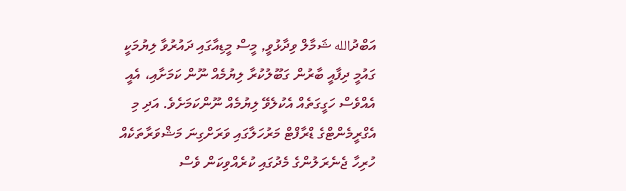އަބްދުالله ޝަމާލް ވިދާޅުވީ, މީސް މީޑިއާގައި ދައުރުވާ ލިޔުމަކީ ގައުމީ ދިފާއީ ބާރުން ގަބޫލުކުރާ ލިޔުމެއް ނޫން ކަމަށާއި، އެއީ އެއްވެސް ހަގީގަތެއް އެކުލެވޭ ލިޔުމެއް ނޫންކަމަށެވެ. އަދި މި އެގްރީމެންޓްގެ ޑްރާފްޓް މަރުހަލާގައި ވަރަށްގިނަ މަޝްވަރާތަކެއް ހުރިހާ ޖެނެރަލުންގެ މެދުގައި ކުރެއްވިކަން ވެސް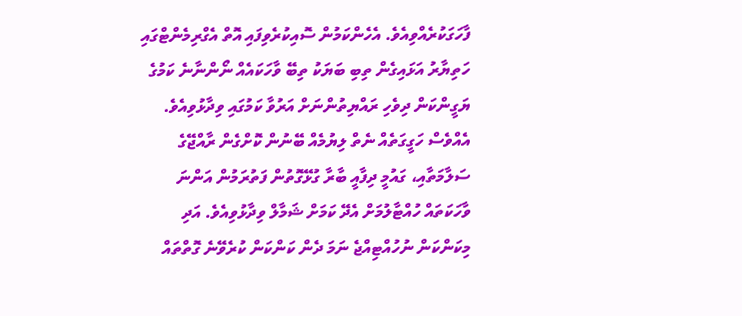ފާހަގަކުރެއްވިއެވެ. އެހެންކަމުން ސޮއިކުރެވިފައި އޮތް އެގްރިމެންޓްގައި ހަތިޔާރު އަޅައިގެން ތިބި ބަޔަކު ތިބޭ ވާހަކައެއް ނޯންނާނެ ކަމުގެ ޔަގީންކަން ދިވެހި ރައްޔިތުންނަށް އަރުވާ ކަމުގައި ވިދާޅުވިއެވެ.
އެއްވެސް ހަގީގަތެއް ނެތް ލިޔުމެއް ބޭނުން ކޮށްގެން ރާއްޖޭގެ ސަލާމަތާއި، ގައުމީ ދިފާއީ ބާރާ ގުޅޭގޮތުން ފަތުރަމުން އަންނަ ވާހަކަތައް ހުއްޓާލުމަށް އެދޭ ކަމަށް ޝަމާލް ވިދާޅުވިއެވެ. އަދި މިކަންކަން ނުހުއްޓިއްޖެ ނަމަ ދެން ކަންކަން ކުރެވޭނެ ގޮތްތައް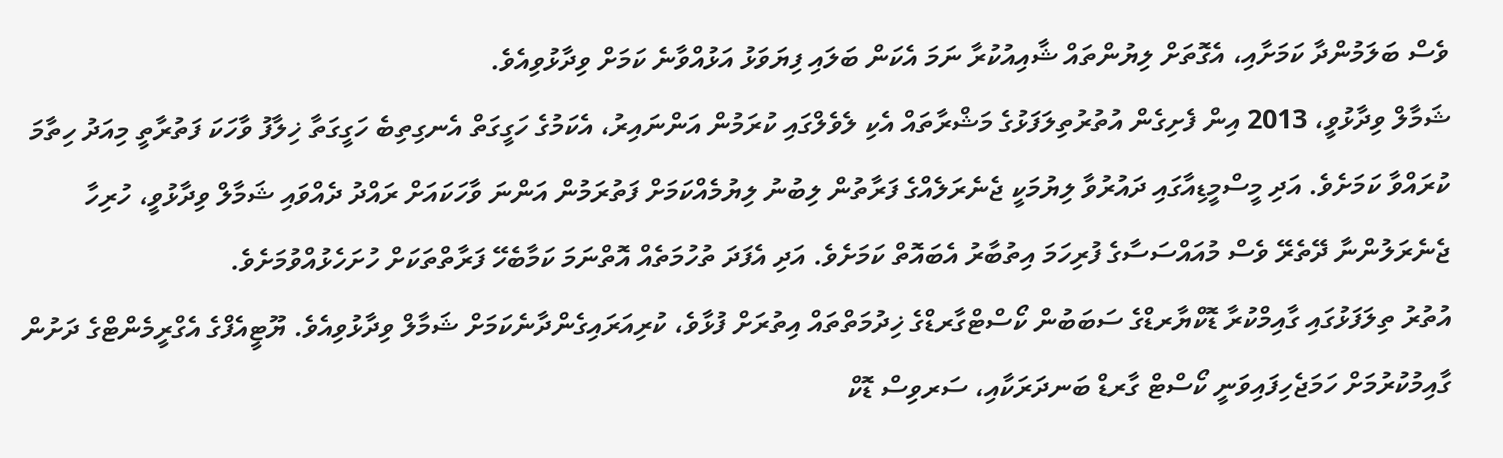ވެސް ބަލަމުންދާ ކަމަށާއި، އެގޮތަށް ލިޔުންތައް ޝާއިއުކުރާ ނަމަ އެކަން ބަލައި ފިޔަވަޅު އަޅުއްވާނެ ކަމަށް ވިދާޅުވިއެވެ.
ޝަމާލް ވިދާޅުވީ، 2013 އިން ފެށިގެން އުތުރުތިލަފަޅުގެ މަޝްރާތައް އެކި ލެވެލްގައި ކުރަމުން އަންނައިރު، އެކަމުގެ ހަގީގަތް އެނގިތިބެ ހަގީގަތާ ޚިލާފު ވާހަކަ ފަތުރާތީ މިއަދު ހިތާމަ ކުރައްވާ ކަމަށެވެ. އަދި މީސްމީޑިއާގައި ދައުރުވާ ލިޔުމަކީ ޖެނެރަލެއްގެ ފަރާތުން ލިބުނު ލިޔުމެއްކަމަށް ފަތުރަމުން އަންނަ ވާހަކައަށް ރައްދު ދެއްވައި ޝަމާލް ވިދާޅުވީ، ހުރިހާ ޖެނެރަލުންނާ ދޭތެރޭ ވެސް މުއައްސަސާގެ ފުރިހަމަ އިތުބާރު އެބައޮތް ކަމަށެވެ. އަދި އެފަދަ ތުހުމަތެއް އޮތްނަމަ ކަމާބެހޭ ފަރާތްތަކަށް ހުށަހެޅުއްވުމަށެވެ.
އުތުރު ތިލަފަޅުގައި ގާއިމްކުރާ ޑޮކްޔާރޑްގެ ސަބަބުން ކޯސްޓްގާރޑްގެ ޚިދުމަތްތައް އިތުރަށް ފުޅާވެ، ކުރިއަރައިގެންދާނެކަމަށް ޝަމާލް ވިދާޅުވިއެވެ. ޔޫޓީއެފްގެ އެގްރީމެންޓްގެ ދަށުން ގާއިމުކުރުމަށް ހަމަޖެހިފައިވަނީ ކޯސްޓް ގާރޑް ބަނދަރަކާއި، ސަރވިސް ޑޮކް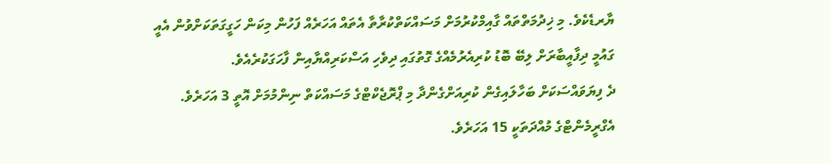ޔާރޑެކެވެ. މި ޚިދުމަތްތައް ގާއިމްކުރުމަށް މަސައްކަތްކުރާތާ އެތައް އަހަރެއް ފަހުން މިކަން ހަގީގަތަކަށްވުން އެއީ ގައުމީ ދިފާއީބާރަށް ލިބޭ ބޮޑު ކުރިއެރުމެއްގެ ގޮތުގައި ދިވެހި އަސްކަރިއްޔާއިން ފާހަގަކުރެއެވެ.
ދެ ފިޔަވައްސަކަށް ބަހާލައިގެން ކުރިއަށްގެންދާ މި ޕްރޮޖެކްޓްގެ މަސައްކަތް ނިންމުމަށް އޮތީ 3 އަހަރެވެ. އެގްރީމެންޓްގެ މުއްދަތަކީ 15 އަހަރެވެ.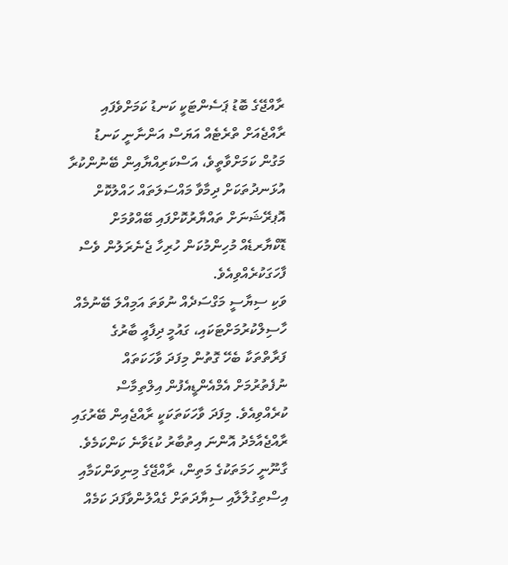ރާއްޖޭގެ ބޮޑު ޕަސެންޓަކީ ކަނޑު ކަމަށްވެފައި ރާއްޖެއަށް ތްރެޓެއް އަޔަސް އަންނާނީ ކަނޑު މަގުން ކަމަށްވާތީވެ، އަސްކަރިއްޔާއިން ބޭނުންކުރާ އުޅަނދުތަކަށް ދިމާވާ މައްސަލަތައް ހައްލުކޮށް އޮޕރޭޝަނަށް ތައްޔާރުކޮށްފައި ބޭއްވުމަށް ޑޮކްޔާރޑެއް މުހިންމުކަން ހުރިހާ ޖެނެރަލުން ވެސް ފާހަގަކުރެއްވިއެވެ.
ވަކި ސިޔާސީ މަގްސަދެއް ނުވަތަ އަމިއްލަ ބޭނުމެއް ހާސިލްކުރުމަށްޓަކައި، ގައުމީ ދިފާއީ ބާރުގެ ފަރާތްތަކާ ބެހޭ ގޮތުން މިފަދަ ވާހަކަތައް ނުފެތުރުމަށް އެމްއެންޑީއެފުން އިލްތިމާސް ކުރެއްވިއެވެ. މިފަދަ ވާހަކަތަކަކީ ރާއްޖެއިން ބޭރުގައި ރާއްޖެއާމެދު އޮންނަ އިތުބާރު ކުޑަވާނެ ކަންކަމެވެ. ގާނޫނީ ހަމަތަކުގެ މަތިން، ރާއްޖޭގެ މިނިވަންކަމާއި އިސްތިގުލާލާއި ސިޔާދަތަށް ގެއްލުންވާފަދަ ކަމެއް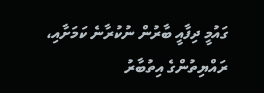ގައުމީ ދިފާއީ ބާރުން ނުކުރާނެ ކަމަށާއި، ރައްޔިތުންގެ އިތުބާރު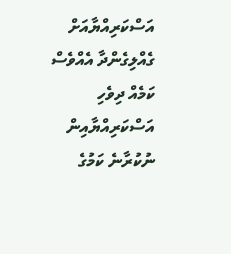އަސްކަރިއްޔާއަށް ގެއްލިގެންދާ އެއްވެސް ކަމެއް ދިވެހި އަސްކަރިއްޔާއިން ނުކުރާނެ ކަމުގެ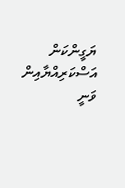ޔަގީންކަން އަސްކަރިއްޔާއިން ވަނީ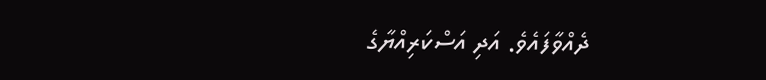ދެއްވާފައެވެ. އަދި އަސްކަރިއްޔާގެ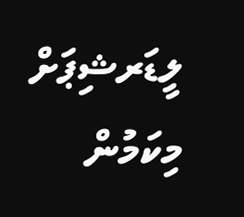ލީޑަރޝިޕަށް މިކަމުން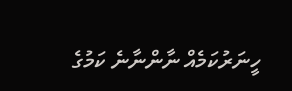ހީނަރުކަމެއް ނާންނާނެ ކަމުގެ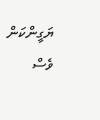ޔަގީންކަން ވެސް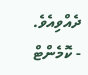ދެއްވިއެވެ.
- ކޮމެންޓް